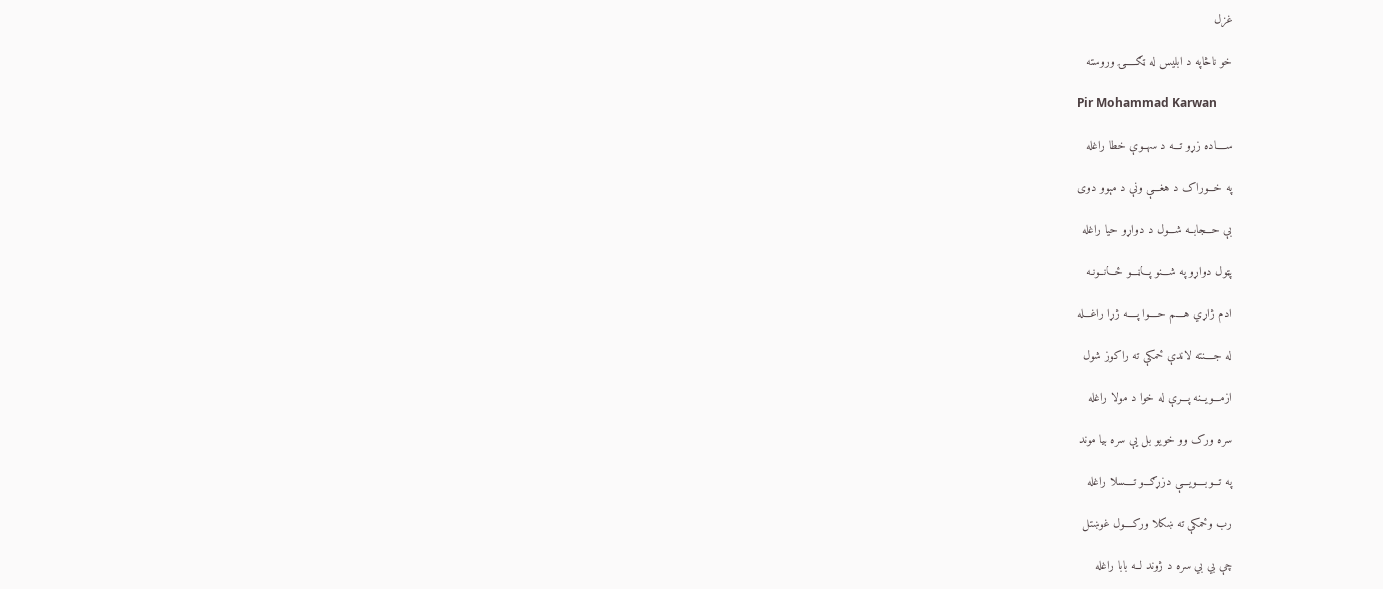غزل

خو ناڅاپه د ابلیس له ټګـــــۍ وروسته

Pir Mohammad Karwan

ســــاده زړو تـــه د سهــوې خطا راغله

په خـــوراک د هغـــې ونې د مېوو دوی

بې حـــجابــه شـــول د دواړو حیا راغله

پټول دواړو په شـــنو پـــاڼـــو ځـــانــونـه

ادم ژاړي هــــم حــــوا پــــه ژړا راغـــله

له جــــنته لاندې ځمکې ته راکوز شول

ازمـــویــنه پـــرې له خوا د مولا راغله

سره ورک وو خویو بل یې سره بیا موند

په تـــوبــــویـــې دزړګـــو تــــسلا راغله

رب وځمکې ته ښکلا ورکــــول غوښتل

چې بي بي سره د ژوند لــه بابا راغله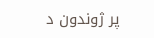پر ژوندون د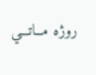روژه مــاتـــي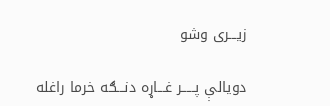زیـــری وشو

دویالې پـــــر غـــاړه دنـــګه خرما راغله